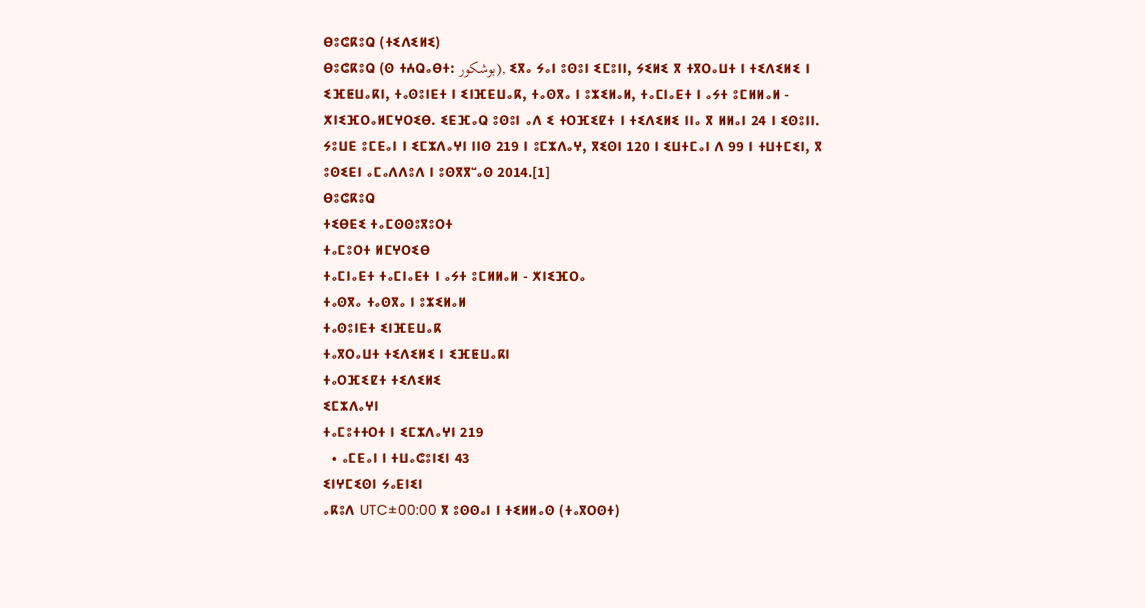ⴱⵓⵛⴽⵓⵕ (ⵜⵉⴷⵉⵍⵉ)
ⴱⵓⵛⴽⵓⵕ (ⵙ ⵜⵄⵕⴰⴱⵜ: بوشكور), ⵉⴳⴰ ⵢⴰⵏ ⵓⵙⵓⵏ ⵉⵎⵓⵏⵏ, ⵢⵉⵍⵉ ⴳ ⵜⴳⵔⴰⵡⵜ ⵏ ⵜⵉⴷⵉⵍⵉ ⵏ ⵉⴼⵟⵡⴰⴽⵏ, ⵜⴰⵙⵓⵏⴹⵜ ⵏ ⵉⵏⴼⴹⵡⴰⴽ, ⵜⴰⵙⴳⴰ ⵏ ⵓⵣⵉⵍⴰⵍ, ⵜⴰⵎⵏⴰⴹⵜ ⵏ ⴰⵢⵜ ⵓⵎⵍⵍⴰⵍ - ⵅⵏⵉⴼⵔⴰⵍⵎⵖⵔⵉⴱ. ⵉⴹⴼⴰⵕ ⵓⵙⵓⵏ ⴰⴷ ⵉ ⵜⵔⴼⵉⵇⵜ ⵏ ⵜⵉⴷⵉⵍⵉ ⵏⵏⴰ ⴳ ⵍⵍⴰⵏ 24 ⵏ ⵉⵙⵓⵏⵏ. ⵢⵓⵡⴹ ⵓⵎⴹⴰⵏ ⵏ ⵉⵎⵣⴷⴰⵖⵏ ⵏⵏⵙ 219 ⵏ ⵓⵎⵣⴷⴰⵖ, ⴳⵉⵙⵏ 120 ⵏ ⵉⵡⵜⵎⴰⵏ ⴷ 99 ⵏ ⵜⵡⵜⵎⵉⵏ, ⴳ ⵓⵙⵉⴹⵏ ⴰⵎⴰⴷⴷⵓⴷ ⵏ ⵓⵙⴳⴳⵯⴰⵙ 2014.[1]
ⴱⵓⵛⴽⵓⵕ
ⵜⵉⴱⴹⵉ ⵜⴰⵎⵙⵙⵓⴳⵓⵔⵜ
ⵜⴰⵎⵓⵔⵜ ⵍⵎⵖⵔⵉⴱ
ⵜⴰⵎⵏⴰⴹⵜ ⵜⴰⵎⵏⴰⴹⵜ ⵏ ⴰⵢⵜ ⵓⵎⵍⵍⴰⵍ - ⵅⵏⵉⴼⵔⴰ
ⵜⴰⵙⴳⴰ ⵜⴰⵙⴳⴰ ⵏ ⵓⵣⵉⵍⴰⵍ
ⵜⴰⵙⵓⵏⴹⵜ ⵉⵏⴼⴹⵡⴰⴽ
ⵜⴰⴳⵔⴰⵡⵜ ⵜⵉⴷⵉⵍⵉ ⵏ ⵉⴼⵟⵡⴰⴽⵏ
ⵜⴰⵔⴼⵉⵇⵜ ⵜⵉⴷⵉⵍⵉ
ⵉⵎⵣⴷⴰⵖⵏ
ⵜⴰⵎⵓⵜⵜⵔⵜ ⵏ ⵉⵎⵣⴷⴰⵖⵏ 219
  • ⴰⵎⴹⴰⵏ ⵏ ⵜⵡⴰⵛⵓⵏⵉⵏ 43
ⵉⵏⵖⵎⵉⵙⵏ ⵢⴰⴹⵏⵉⵏ
ⴰⴽⵓⴷ UTC±00:00 ⴳ ⵓⵙⵙⴰⵏ ⵏ ⵜⵉⵍⵍⴰⵙ (ⵜⴰⴳⵔⵙⵜ)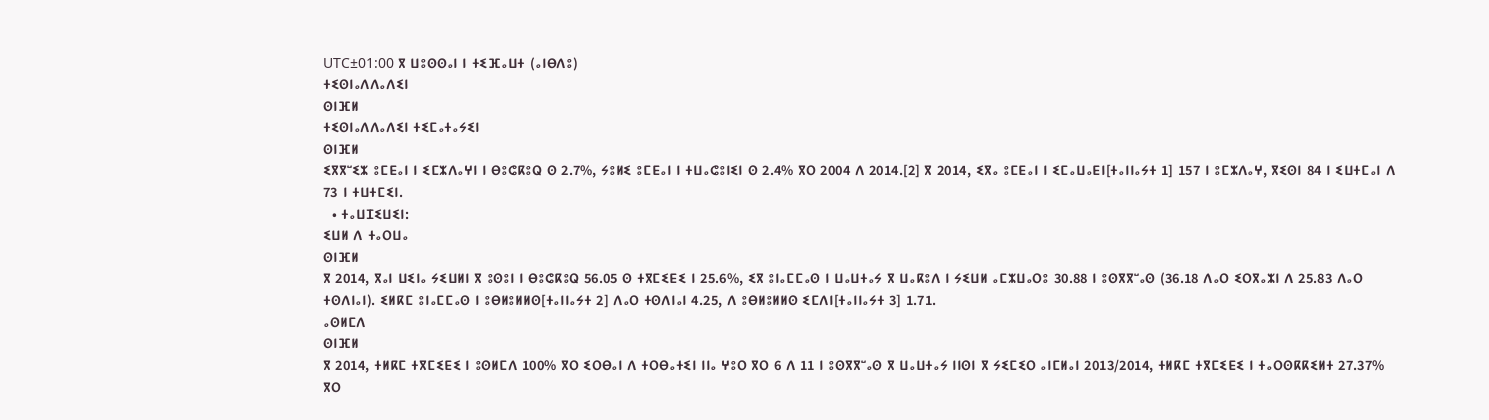UTC±01:00 ⴳ ⵡⵓⵙⵙⴰⵏ ⵏ ⵜⵉⴼⴰⵡⵜ (ⴰⵏⴱⴷⵓ)
ⵜⵉⵙⵏⴰⴷⴷⴰⴷⵉⵏ
ⵙⵏⴼⵍ
ⵜⵉⵙⵏⴰⴷⴷⴰⴷⵉⵏ ⵜⵉⵎⴰⵜⴰⵢⵉⵏ
ⵙⵏⴼⵍ
ⵉⴳⴳⵯⵉⵣ ⵓⵎⴹⴰⵏ ⵏ ⵉⵎⵣⴷⴰⵖⵏ ⵏ ⴱⵓⵛⴽⵓⵕ ⵙ 2.7%, ⵢⵓⵍⵉ ⵓⵎⴹⴰⵏ ⵏ ⵜⵡⴰⵛⵓⵏⵉⵏ ⵙ 2.4% ⴳⵔ 2004 ⴷ 2014.[2] ⴳ 2014, ⵉⴳⴰ ⵓⵎⴹⴰⵏ ⵏ ⵉⵎⴰⵡⴰⴹⵏ[ⵜⴰⵏⵏⴰⵢⵜ 1] 157 ⵏ ⵓⵎⵣⴷⴰⵖ, ⴳⵉⵙⵏ 84 ⵏ ⵉⵡⵜⵎⴰⵏ ⴷ 73 ⵏ ⵜⵡⵜⵎⵉⵏ.
  • ⵜⴰⵡⵊⵉⵡⵉⵏ:
ⵉⵡⵍ ⴷ ⵜⴰⵔⵡⴰ
ⵙⵏⴼⵍ
ⴳ 2014, ⴳⴰⵏ ⵡⵉⵏⴰ ⵢⵉⵡⵍⵏ ⴳ ⵓⵙⵓⵏ ⵏ ⴱⵓⵛⴽⵓⵕ 56.05 ⵙ ⵜⴳⵎⵉⴹⵉ ⵏ 25.6%, ⵉⴳ ⵓⵏⴰⵎⵎⴰⵙ ⵏ ⵡⴰⵡⵜⴰⵢ ⴳ ⵡⴰⴽⵓⴷ ⵏ ⵢⵉⵡⵍ ⴰⵎⵣⵡⴰⵔⵓ 30.88 ⵏ ⵓⵙⴳⴳⵯⴰⵙ (36.18 ⴷⴰⵔ ⵉⵔⴳⴰⵣⵏ ⴷ 25.83 ⴷⴰⵔ ⵜⵙⴷⵏⴰⵏ). ⵉⵍⴽⵎ ⵓⵏⴰⵎⵎⴰⵙ ⵏ ⵓⴱⵍⵓⵍⵍⵙ[ⵜⴰⵏⵏⴰⵢⵜ 2] ⴷⴰⵔ ⵜⵙⴷⵏⴰⵏ 4.25, ⴷ ⵓⴱⵍⵓⵍⵍⵙ ⵉⵎⴷⵏ[ⵜⴰⵏⵏⴰⵢⵜ 3] 1.71.
ⴰⵙⵍⵎⴷ
ⵙⵏⴼⵍ
ⴳ 2014, ⵜⵍⴽⵎ ⵜⴳⵎⵉⴹⵉ ⵏ ⵓⵙⵍⵎⴷ 100% ⴳⵔ ⵉⵔⴱⴰⵏ ⴷ ⵜⵔⴱⴰⵜⵉⵏ ⵏⵏⴰ ⵖⵓⵔ ⴳⵔ 6 ⴷ 11 ⵏ ⵓⵙⴳⴳⵯⴰⵙ ⴳ ⵡⴰⵡⵜⴰⵢ ⵏⵏⵙⵏ ⴳ ⵢⵉⵎⵉⵔ ⴰⵏⵎⵍⴰⵏ 2013/2014, ⵜⵍⴽⵎ ⵜⴳⵎⵉⴹⵉ ⵏ ⵜⴰⵔⵙⴽⴽⵉⵍⵜ 27.37% ⴳⵔ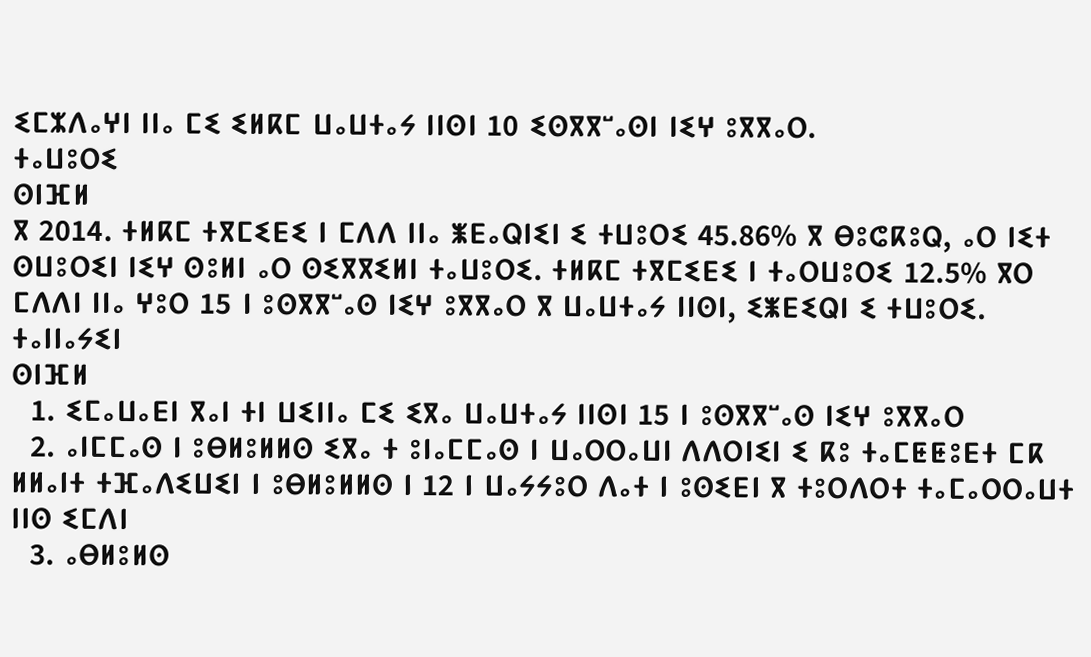ⵉⵎⵣⴷⴰⵖⵏ ⵏⵏⴰ ⵎⵉ ⵉⵍⴽⵎ ⵡⴰⵡⵜⴰⵢ ⵏⵏⵙⵏ 10 ⵉⵙⴳⴳⵯⴰⵙⵏ ⵏⵉⵖ ⵓⴳⴳⴰⵔ.
ⵜⴰⵡⵓⵔⵉ
ⵙⵏⴼⵍ
ⴳ 2014. ⵜⵍⴽⵎ ⵜⴳⵎⵉⴹⵉ ⵏ ⵎⴷⴷ ⵏⵏⴰ ⵥⴹⴰⵕⵏⵉⵏ ⵉ ⵜⵡⵓⵔⵉ 45.86% ⴳ ⴱⵓⵛⴽⵓⵕ, ⴰⵔ ⵏⵉⵜ ⵙⵡⵓⵔⵉⵏ ⵏⵉⵖ ⵙⵓⵍⵏ ⴰⵔ ⵙⵉⴳⴳⵉⵍⵏ ⵜⴰⵡⵓⵔⵉ. ⵜⵍⴽⵎ ⵜⴳⵎⵉⴹⵉ ⵏ ⵜⴰⵔⵡⵓⵔⵉ 12.5% ⴳⵔ ⵎⴷⴷⵏ ⵏⵏⴰ ⵖⵓⵔ 15 ⵏ ⵓⵙⴳⴳⵯⴰⵙ ⵏⵉⵖ ⵓⴳⴳⴰⵔ ⴳ ⵡⴰⵡⵜⴰⵢ ⵏⵏⵙⵏ, ⵉⵥⴹⵉⵕⵏ ⵉ ⵜⵡⵓⵔⵉ.
ⵜⴰⵏⵏⴰⵢⵉⵏ
ⵙⵏⴼⵍ
  1. ⵉⵎⴰⵡⴰⴹⵏ ⴳⴰⵏ ⵜⵏ ⵡⵉⵏⵏⴰ ⵎⵉ ⵉⴳⴰ ⵡⴰⵡⵜⴰⵢ ⵏⵏⵙⵏ 15 ⵏ ⵓⵙⴳⴳⵯⴰⵙ ⵏⵉⵖ ⵓⴳⴳⴰⵔ
  2. ⴰⵏⵎⵎⴰⵙ ⵏ ⵓⴱⵍⵓⵍⵍⵙ ⵉⴳⴰ ⵜ ⵓⵏⴰⵎⵎⴰⵙ ⵏ ⵡⴰⵔⵔⴰⵡⵏ ⴷⴷⵔⵏⵉⵏ ⵉ ⴽⵓ ⵜⴰⵎⵟⵟⵓⴹⵜ ⵎⴽ ⵍⵍⴰⵏⵜ ⵜⴼⴰⴷⵉⵡⵉⵏ ⵏ ⵓⴱⵍⵓⵍⵍⵙ ⵏ 12 ⵏ ⵡⴰⵢⵢⵓⵔ ⴷⴰⵜ ⵏ ⵓⵙⵉⴹⵏ ⴳ ⵜⵓⵔⴷⵔⵜ ⵜⴰⵎⴰⵔⵔⴰⵡⵜ ⵏⵏⵙ ⵉⵎⴷⵏ
  3. ⴰⴱⵍⵓⵍⵙ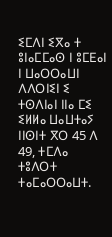ⵉⵎⴷⵏ ⵉⴳⴰ ⵜ ⵓⵏⴰⵎⵎⴰⵙ ⵏ ⵓⵎⴹⴰⵏ ⵏ ⵡⴰⵔⵔⴰⵡⵏ ⴷⴷⵔⵏⵉⵏ ⵉ ⵜⵙⴷⵏⴰⵏ ⵏⵏⴰ ⵎⵉ ⵉⵍⵍⴰ ⵡⴰⵡⵜⴰⵢ ⵏⵏⵙⵏⵜ ⴳⵔ 45 ⴷ 49, ⵜⵎⴷⴰ ⵜⵓⴷⵔⵜ ⵜⴰⵎⴰⵔⵔⴰⵡⵜ.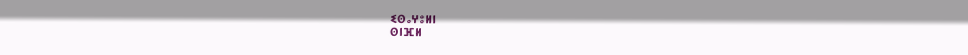ⵉⵙⴰⵖⵓⵍⵏ
ⵙⵏⴼⵍ